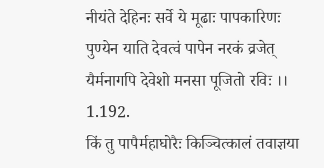नीयंते देहिनः सर्वे ये मूढाः पापकारिणः पुण्येन याति देवत्वं पापेन नरकं व्रजेत्
यैर्मनागपि देवेशो मनसा पूजितो रविः ।। 1.192.
किं तु पापैर्महाघोरैः किञ्चित्कालं तवाज्ञया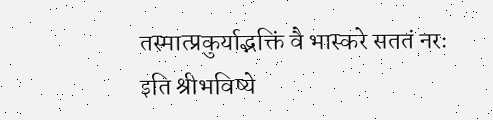तस्मात्प्रकुर्याद्भक्तिं वै भास्करे सततं नरः
इति श्रीभविष्ये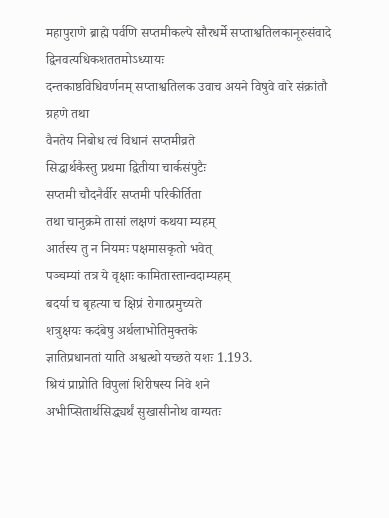महापुराणे ब्राह्मे पर्वणि सप्तमीकल्पे सौरधर्मे सप्ताश्वतिलकानूरुसंवादे द्विनवत्यधिकशततमोऽध्यायः
दन्तकाष्ठविधिवर्णनम् सप्ताश्वतिलक उवाच अयने विषुवे वारे संक्रांतौ ग्रहणे तथा
वैनतेय निबोध त्वं विधानं सप्तमीव्रते
सिद्धार्थकैस्तु प्रथमा द्वितीया चार्कसंपुटैः
सप्तमी चौदनैर्वीर सप्तमी परिकीर्तिता
तथा चानुक्रमे तासां लक्षणं कथया म्यहम्
आर्तस्य तु न नियमः पक्षमासकृतो भवेत्
पञ्चम्यां तत्र ये वृक्षाः कामितास्तान्वदाम्यहम्
बदर्या च बृहत्या च क्षिप्रं रोगात्प्रमुच्यते
शत्रुक्षयः कदंबेषु अर्थलाभोतिमुक्तके
ज्ञातिप्रधानतां याति अश्वत्थो यच्छते यशः 1.193.
श्रियं प्राप्नोति विपुलां शिरीषस्य निवे शने
अभीप्सितार्थसिद्ध्यर्थं सुखासीनोथ वाग्यतः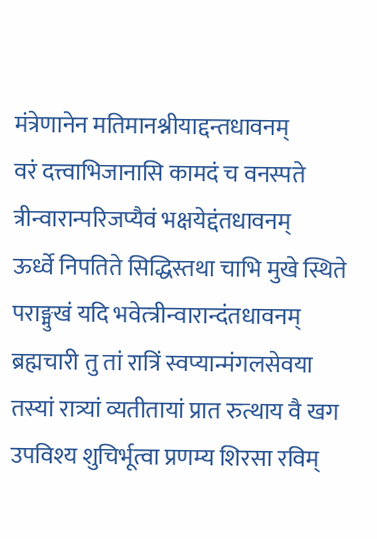मंत्रेणानेन मतिमानश्नीयाद्दन्तधावनम्
वरं दत्त्वाभिजानासि कामदं च वनस्पते
त्रीन्वारान्परिजप्यैवं भक्षयेद्दंतधावनम्
ऊर्ध्वे निपतिते सिद्धिस्तथा चाभि मुखे स्थिते
पराङ्मुखं यदि भवेत्त्रीन्वारान्दंतधावनम्
ब्रह्मचारी तु तां रात्रिं स्वप्यान्मंगलसेवया
तस्यां रात्र्यां व्यतीतायां प्रात रुत्थाय वै खग
उपविश्य शुचिर्भूत्वा प्रणम्य शिरसा रविम्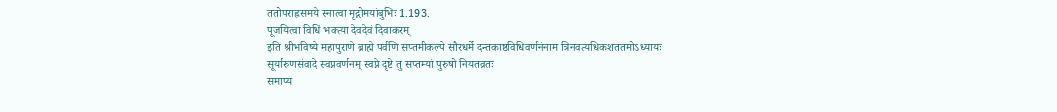ततोपराह्नसमये स्नात्वा मृद्गोमयांबुभिः 1.193.
पूजयित्वा विधिं भक्त्या देवदेवं दिवाकरम्
इति श्रीभविष्ये महापुराणे ब्राह्मे पर्वणि सप्तमीकल्पे सौरधर्मे दन्तकाष्ठविधिवर्णनंनाम त्रिनवत्यधिकशततमोऽध्यायः
सूर्यारुणसंवादे स्वप्नवर्णनम् स्वप्ने दृष्टे तु सप्तम्यां पुरुषो नियतव्रतः
समाप्य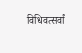विधिवत्सर्वां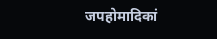जपहोमादिकां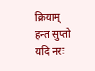क्रियाम्
हन्त सुप्तो यदि नरः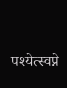पश्येत्स्वप्ने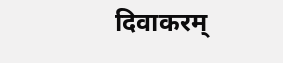दिवाकरम्